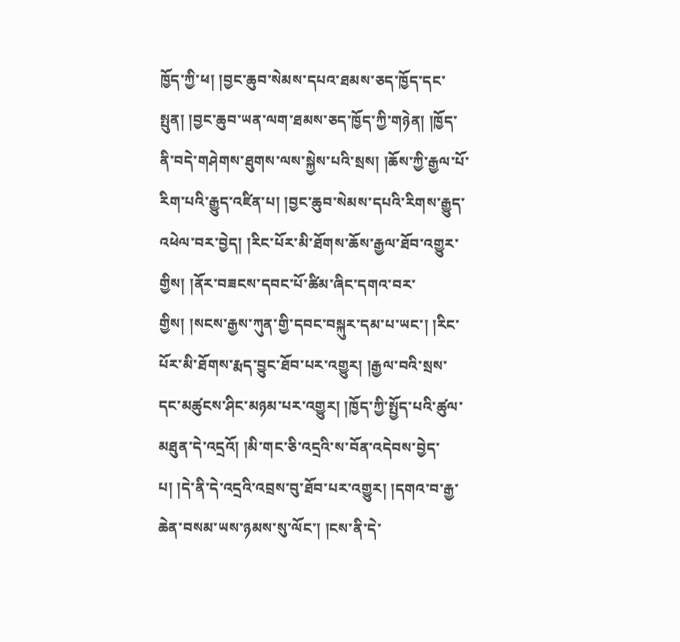ཁྱོད་ཀྱི་ཕ། །བྱང་ཆུབ་སེམས་དཔའ་ཐམས་ཅད་ཁྱོད་དང་སྤུན། །བྱང་ཆུབ་ཡན་ལག་ཐམས་ཅད་ཁྱོད་ཀྱི་གཉེན། །ཁྱོད་ནི་བདེ་གཤེགས་ཐུགས་ལས་སྐྱེས་པའི་སྲས། །ཆོས་ཀྱི་རྒྱལ་པོ་རིག་པའི་རྒྱུད་འཛིན་པ། །བྱང་ཆུབ་སེམས་དཔའི་རིགས་རྒྱུད་འཕེལ་བར་བྱེད། །རིང་པོར་མི་ཐོགས་ཆོས་རྒྱལ་ཐོབ་འགྱུར་གྱིས། །ནོར་བཟངས་དབང་པོ་ཚིམ་ཞིང་དགའ་བར་གྱིས། །སངས་རྒྱས་ཀུན་གྱི་དབང་བསྐུར་དམ་པ་ཡང་། །རིང་པོར་མི་ཐོགས་རྨད་བྱུང་ཐོབ་པར་འགྱུར། །རྒྱལ་བའི་སྲས་དང་མཚུངས་ཤིང་མཉམ་པར་འགྱུར། །ཁྱོད་ཀྱི་སྤྱོད་པའི་ཚུལ་མཐུན་དེ་འདྲའོ། །མི་གང་ཅི་འདྲའི་ས་བོན་འདེབས་བྱེད་པ། །དེ་ནི་དེ་འདྲའི་འབྲས་བུ་ཐོབ་པར་འགྱུར། །དགའ་བ་རྒྱ་ཆེན་བསམ་ཡས་ཉམས་སུ་ལོང་། །ངས་ནི་དེ་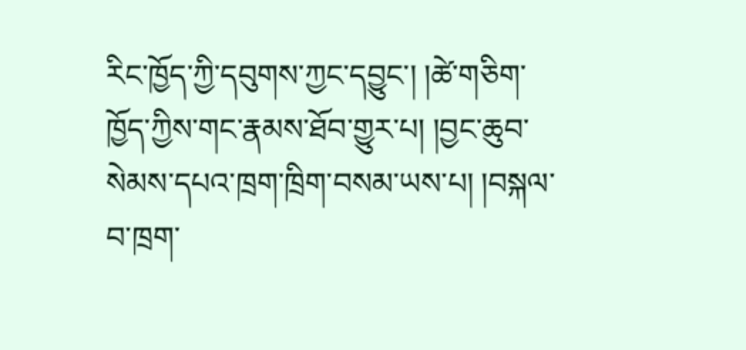རིང་ཁྱོད་ཀྱི་དབུགས་ཀྱང་དབྱུང་། །ཚེ་གཅིག་ཁྱོད་ཀྱིས་གང་རྣམས་ཐོབ་གྱུར་པ། །བྱང་ཆུབ་སེམས་དཔའ་ཁྲག་ཁྲིག་བསམ་ཡས་པ། །བསྐལ་བ་ཁྲག་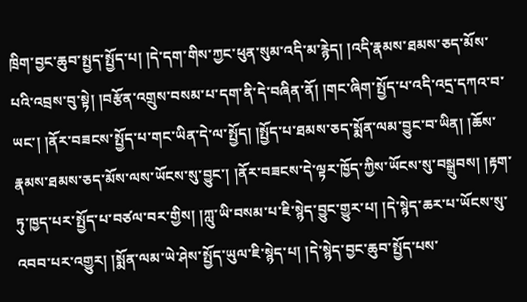ཁྲིག་བྱང་ཆུབ་སྤྱད་སྤྱོད་པ། །དེ་དག་གིས་ཀྱང་ཕུན་སུམ་འདི་མ་རྙེད། །འདི་རྣམས་ཐམས་ཅད་མོས་པའི་འབྲས་བུ་སྟེ། །བརྩོན་འགྲུས་བསམ་པ་དག་ནི་དེ་བཞིན་ནོ། །གང་ཞིག་སྤྱོད་པ་འདི་འདྲ་དཀའ་བ་ཡང་། །ནོར་བཟངས་སྤྱོད་པ་གང་ཡིན་དེ་ལ་སྤྱོད། །སྤྱོད་པ་ཐམས་ཅད་སྨོན་ལམ་བྱུང་བ་ཡིན། །ཆོས་རྣམས་ཐམས་ཅད་མོས་ལས་ཡོངས་སུ་བྱུང་། །ནོར་བཟངས་དེ་ལྟར་ཁྱོད་ཀྱིས་ཡོངས་སུ་བསྒྲུབས། །རྟག་ཏུ་ཁྱད་པར་སྤྱོད་པ་བཙལ་བར་གྱིས། །ཀླུ་ཡི་བསམ་པ་ཇི་སྙེད་བྱུང་གྱུར་པ། །དེ་སྙེད་ཆར་པ་ཡོངས་སུ་འབབ་པར་འགྱུར། །སྨོན་ལམ་ཡེ་ཤེས་སྤྱོད་ཡུལ་ཇི་སྙེད་པ། །དེ་སྙེད་བྱང་ཆུབ་སྤྱོད་པས་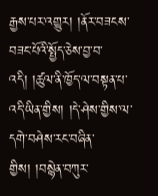རྒྱས་པར་འགྱུར། །ནོར་བཟངས་བཟང་པོའི་སྤྱོད་ཅེས་བྱ་བ་འདི། །ཚུལ་ནི་ཁྱོད་ལ་བསྟན་པ་འདི་ཡིན་གྱིས། །དེ་ཤེས་གྱིས་ལ་དགེ་བཤེས་རང་བཞིན་གྱིས། །བསྙེན་བཀུར་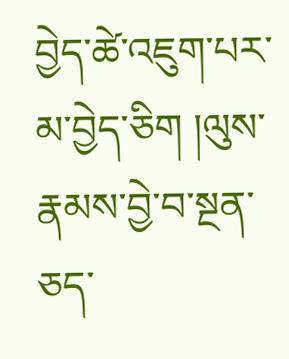བྱེད་ཚེ་འཇུག་པར་མ་བྱེད་ཅིག །ལུས་རྣམས་བྱེ་བ་སྔན་ཅད་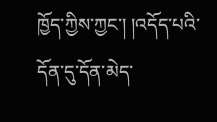ཁྱོད་ཀྱིས་ཀྱང་། །འདོད་པའི་དོན་དུ་དོན་མེད་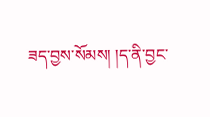ཟད་བྱས་སོམས། །ད་ནི་བྱང་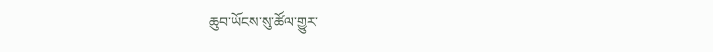ཆུབ་ཡོངས་སུ་ཚོལ་གྱུར་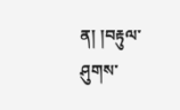ན། །བརྟུལ་ཤུགས་